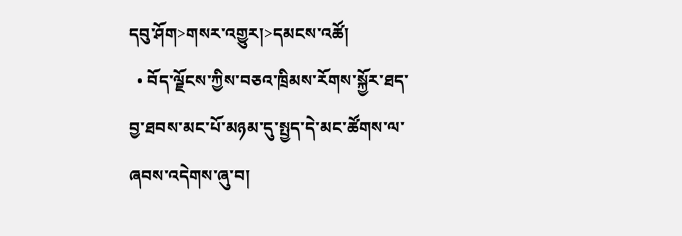དབུ་ཤོག>གསར་འགྱུར།>དམངས་འཚོ།
  • བོད་ལྗོངས་ཀྱིས་བཅའ་ཁྲིམས་རོགས་སྐྱོར་ཐད་བྱ་ཐབས་མང་པོ་མཉམ་དུ་སྤྱད་དེ་མང་ཚོགས་ལ་ཞབས་འདེགས་ཞུ་བ།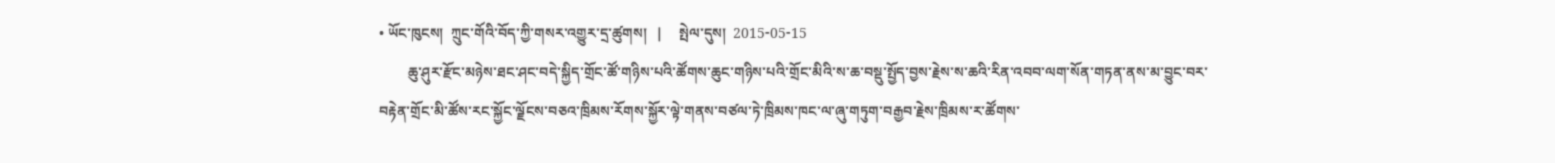• ཡོང་ཁུངས།  ཀྲུང་གོའི་བོད་ཀྱི་གསར་འགྱུར་དྲ་ཚུགས།   |     སྤེལ་དུས།  2015-05-15
        ཆུ་ཤུར་རྫོང་མཉེས་ཐང་ཤང་བདེ་སྐྱིད་གྲོང་ཚོ་གཉིས་པའི་ཚོགས་ཆུང་གཉིས་པའི་གྲོང་མིའི་ས་ཆ་བསྡུ་སྤྱོད་བྱས་རྗེས་ས་ཆའི་རིན་འབབ་ལག་སོན་གཏན་ནས་མ་བྱུང་བར་བརྟེན་གྲོང་མི་ཚོས་རང་སྐྱོང་ལྗོངས་བཅའ་ཁྲིམས་རོགས་སྐྱོར་ལྟེ་གནས་བཙལ་ཏེ་ཁྲིམས་ཁང་ལ་ཞུ་གཏུག་བརྒྱབ་རྗེས་ཁྲིམས་ར་ཚོགས་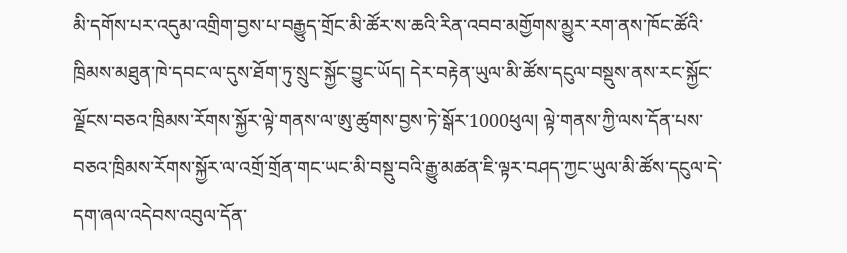མི་དགོས་པར་འདུམ་འགྲིག་བྱས་པ་བརྒྱུད་གྲོང་མི་ཚོར་ས་ཆའི་རིན་འབབ་མགྱོགས་མྱུར་རག་ནས་ཁོང་ཚོའི་ཁྲིམས་མཐུན་ཁེ་དབང་ལ་དུས་ཐོག་ཏུ་སྲུང་སྐྱོང་བྱུང་ཡོད། དེར་བརྟེན་ཡུལ་མི་ཚོས་དངུལ་བསྡུས་ནས་རང་སྐྱོང་ལྗོངས་བཅའ་ཁྲིམས་རོགས་སྐྱོར་ལྟེ་གནས་ལ་ཨུ་ཚུགས་བྱས་ཏེ་སྒོར་1000ཕུལ། ལྟེ་གནས་ཀྱི་ལས་དོན་པས་བཅའ་ཁྲིམས་རོགས་སྐྱོར་ལ་འགྲོ་གྲོན་གང་ཡང་མི་བསྡུ་བའི་རྒྱུ་མཚན་ཇི་ལྟར་བཤད་ཀྱང་ཡུལ་མི་ཚོས་དངུལ་དེ་དག་ཞལ་འདེབས་འབུལ་དོན་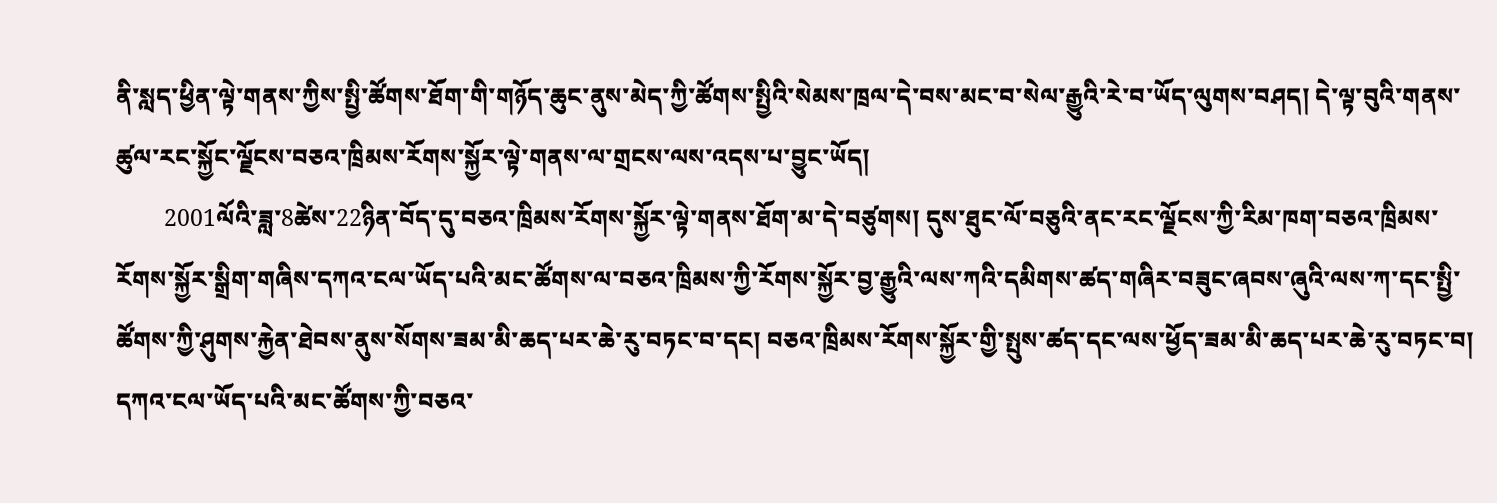ནི་སླད་ཕྱིན་ལྟེ་གནས་ཀྱིས་སྤྱི་ཚོགས་ཐོག་གི་གཉོད་ཆུང་ནུས་མེད་ཀྱི་ཚོགས་སྤྱིའི་སེམས་ཁྲལ་དེ་བས་མང་བ་སེལ་རྒྱུའི་རེ་བ་ཡོད་ལུགས་བཤད། དེ་ལྟ་བུའི་གནས་ཚུལ་རང་སྐྱོང་ལྗོངས་བཅའ་ཁྲིམས་རོགས་སྐྱོར་ལྟེ་གནས་ལ་གྲངས་ལས་འདས་པ་བྱུང་ཡོད།
        2001ལོའི་ཟླ་8ཚེས་22ཉིན་བོད་དུ་བཅའ་ཁྲིམས་རོགས་སྐྱོར་ལྟེ་གནས་ཐོག་མ་དེ་བཙུགས། དུས་ཐུང་ལོ་བཅུའི་ནང་རང་ལྗོངས་ཀྱི་རིམ་ཁག་བཅའ་ཁྲིམས་རོགས་སྐྱོར་སྒྲིག་གཞིས་དཀའ་ངལ་ཡོད་པའི་མང་ཚོགས་ལ་བཅའ་ཁྲིམས་ཀྱི་རོགས་སྐྱོར་བྱ་རྒྱུའི་ལས་ཀའི་དམིགས་ཚད་གཞིར་བཟུང་ཞབས་ཞུའི་ལས་ཀ་དང་སྤྱི་ཚོགས་ཀྱི་ཤུགས་རྐྱེན་ཐེབས་ནུས་སོགས་ཟམ་མི་ཆད་པར་ཆེ་རུ་བཏང་བ་དང། བཅའ་ཁྲིམས་རོགས་སྐྱོར་གྱི་སྤུས་ཚད་དང་ལས་ཕྱོད་ཟམ་མི་ཆད་པར་ཆེ་རུ་བཏང་བ། དཀའ་ངལ་ཡོད་པའི་མང་ཚོགས་ཀྱི་བཅའ་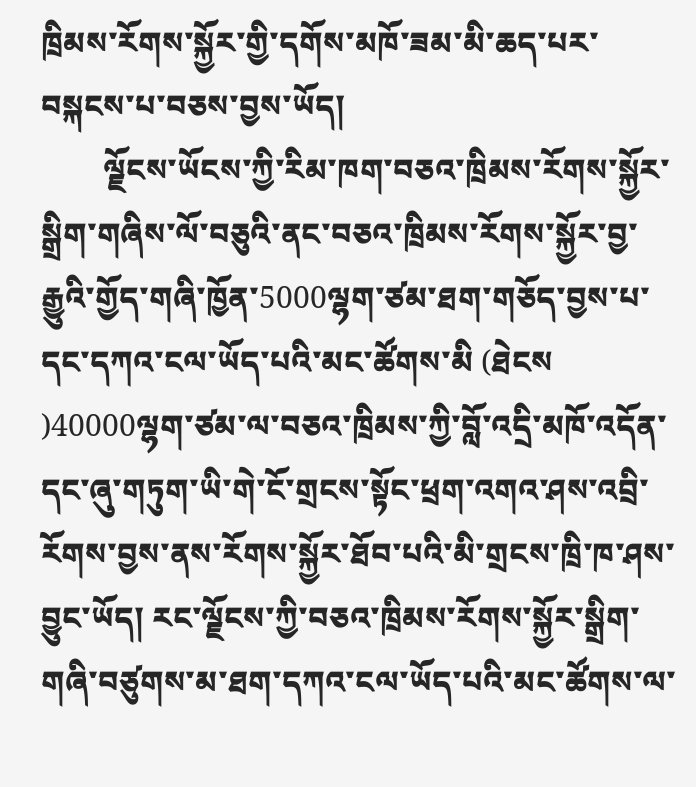ཁྲིམས་རོགས་སྐྱོར་གྱི་དགོས་མཁོ་ཟམ་མི་ཆད་པར་བསྐངས་པ་བཅས་བྱས་ཡོད།
        ལྗོངས་ཡོངས་ཀྱི་རིམ་ཁག་བཅའ་ཁྲིམས་རོགས་སྐྱོར་སྒྲིག་གཞིས་ལོ་བཅུའི་ནང་བཅའ་ཁྲིམས་རོགས་སྐྱོར་བྱ་རྒྱུའི་གྱོད་གཞི་ཁྱོན་5000ལྷག་ཙམ་ཐག་གཅོད་བྱས་པ་དང་དཀའ་ངལ་ཡོད་པའི་མང་ཚོགས་མི (ཐེངས )40000ལྷག་ཙམ་ལ་བཅའ་ཁྲིམས་ཀྱི་བློ་འདྲི་མཁོ་འདོན་དང་ཞུ་གཏུག་ཡི་གེ་ངོ་གྲངས་སྟོང་ཕྲག་འགའ་ཤས་འབྲི་རོགས་བྱས་ནས་རོགས་སྐྱོར་ཐོབ་པའི་མི་གྲངས་ཁྲི་ཁ་ཤས་བྱུང་ཡོད། རང་ལྗོངས་ཀྱི་བཅའ་ཁྲིམས་རོགས་སྐྱོར་སྒྲིག་གཞི་བཙུགས་མ་ཐག་དཀའ་ངལ་ཡོད་པའི་མང་ཚོགས་ལ་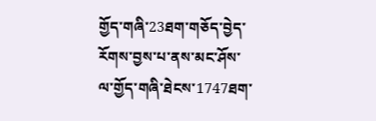གྱོད་གཞི་23ཐག་གཅོད་བྱེད་རོགས་བྱས་པ་ནས་མང་ཤོས་ལ་གྱོད་གཞི་ཐེངས་1747ཐག་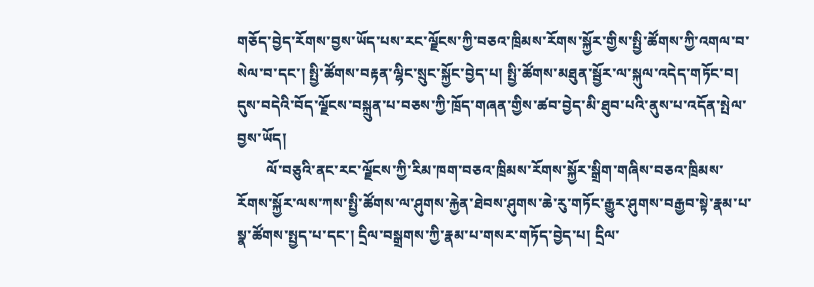གཅོད་བྱེད་རོགས་བྱས་ཡོད་པས་རང་ལྗོངས་ཀྱི་བཅའ་ཁྲིམས་རོགས་སྐྱོར་གྱིས་སྤྱི་ཚོགས་ཀྱི་འགལ་བ་སེལ་བ་དང་། སྤྱི་ཚོགས་བརྟན་ལྷིང་སྲུང་སྐྱོང་བྱེད་པ། སྤྱི་ཚོགས་མཐུན་སྦྱོར་ལ་སྐུལ་འདེད་གཏོང་བ། དུས་བདེའི་བོད་ལྗོངས་བསྐྲུན་པ་བཅས་ཀྱི་ཁྲོད་གཞན་གྱིས་ཚབ་བྱེད་མི་ཐུབ་པའི་ནུས་པ་འདོན་སྤེལ་བྱས་ཡོད།
        ལོ་བཅུའི་ནང་རང་ལྗོངས་ཀྱི་རིམ་ཁག་བཅའ་ཁྲིམས་རོགས་སྐྱོར་སྒྲིག་གཞིས་བཅའ་ཁྲིམས་རོགས་སྐྱོར་ལས་ཀས་སྤྱི་ཚོགས་ལ་ཤུགས་རྐྱེན་ཐེབས་ཤུགས་ཆེ་རུ་གཏོང་རྒྱུར་ཤུགས་བརྒྱབ་སྟེ་རྣམ་པ་སྣ་ཚོགས་སྤྱད་པ་དང་། དྲིལ་བསྒྲགས་ཀྱི་རྣམ་པ་གསར་གཏོད་བྱེད་པ། དྲིལ་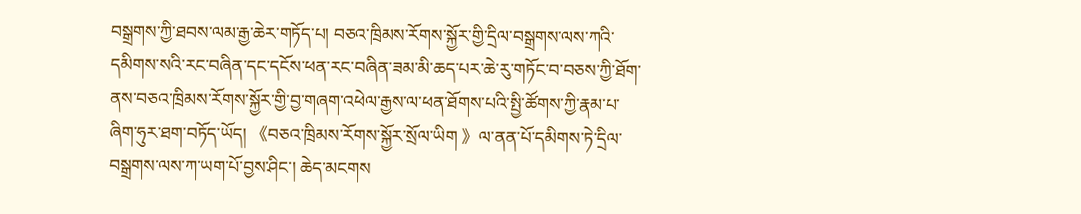བསྒྲགས་ཀྱི་ཐབས་ལམ་རྒྱ་ཆེར་གཏོད་པ། བཅའ་ཁྲིམས་རོགས་སྐྱོར་གྱི་དྲིལ་བསྒྲགས་ལས་ཀའི་དམིགས་སའི་རང་བཞིན་དང་དངོས་ཕན་རང་བཞིན་ཟམ་མི་ཆད་པར་ཆེ་རུ་གཏོང་བ་བཅས་ཀྱི་ཐོག་ནས་བཅའ་ཁྲིམས་རོགས་སྐྱོར་གྱི་བྱ་གཞག་འཕེལ་རྒྱས་ལ་ཕན་ཐོགས་པའི་སྤྱི་ཚོགས་ཀྱི་རྣམ་པ་ཞིག་ཧུར་ཐག་བཏོད་ཡོད། 《བཅའ་ཁྲིམས་རོགས་སྐྱོར་སྲོལ་ཡིག 》ལ་ནན་པོ་དམིགས་ཏེ་དྲིལ་བསྒྲགས་ལས་ཀ་ཡག་པོ་བྱས་ཤིང་། ཆེད་མངགས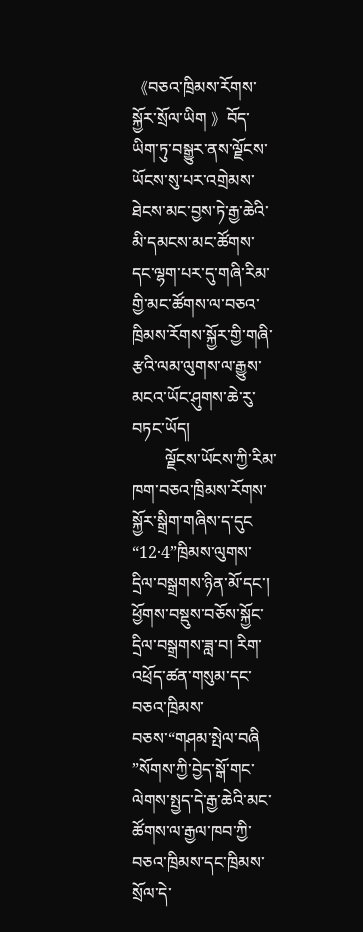《བཅའ་ཁྲིམས་རོགས་སྐྱོར་སྲོལ་ཡིག 》བོད་ཡིག་ཏུ་བསྒྱུར་ནས་ལྗོངས་ཡོངས་སུ་པར་འགྲེམས་ཐེངས་མང་བྱས་ཏེ་རྒྱ་ཆེའི་མི་དམངས་མང་ཚོགས་དང་ལྷག་པར་དུ་གཞི་རིམ་གྱི་མང་ཚོགས་ལ་བཅའ་ཁྲིམས་རོགས་སྐྱོར་གྱི་གཞི་རྩའི་ལམ་ལུགས་ལ་རྒྱུས་མངའ་ཡོང་ཤུགས་ཆེ་རུ་བཏང་ཡོད།
        ལྗོངས་ཡོངས་ཀྱི་རིམ་ཁག་བཅའ་ཁྲིམས་རོགས་སྐྱོར་སྒྲིག་གཞིས་ད་དུང “12·4”ཁྲིམས་ལུགས་དྲིལ་བསྒྲགས་ཉིན་མོ་དང་། ཕྱོགས་བསྡུས་བཅོས་སྐྱོང་དྲིལ་བསྒྲགས་ཟླ་བ། རིག་འཕྲོད་ཚན་གསུམ་དང་བཅའ་ཁྲིམས་བཅས་“གཤམ་སྤེལ་བཞི ”སོགས་ཀྱི་བྱེད་སྒོ་གང་ལེགས་སྤྱད་དེ་རྒྱ་ཆེའི་མང་ཚོགས་ལ་རྒྱལ་ཁབ་ཀྱི་བཅའ་ཁྲིམས་དང་ཁྲིམས་སྲོལ་དེ་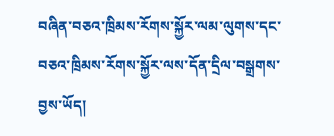བཞིན་བཅའ་ཁྲིམས་རོགས་སྐྱོར་ལམ་ལུགས་དང་བཅའ་ཁྲིམས་རོགས་སྐྱོར་ལས་དོན་དྲིལ་བསྒྲགས་བྱས་ཡོད།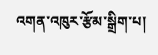འགན་འཁུར་རྩོམ་སྒྲིག་པ།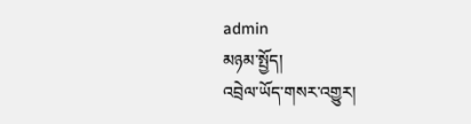admin
མཉམ་སྤྱོད།
འབྲེལ་ཡོད་གསར་འགྱུར།